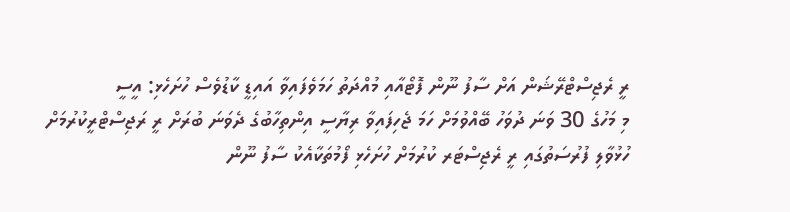ރީ ރެޖިސްޓްރޭޝަން އަށް ސާފު ނޫން ފޮޓޯއާއި މުއްދަތު ހަމަވެފައިވާ އައިޑީ ކާޑުވެސް ހުށަހެޅި: އީސީ
މި މަހުގެ 30 ވަނަ ދުވަހު ބޭއްވުމަށް ހަމަ ޖެހިފައިވާ ރިޔާސީ އިންތިހާބުގެ ދެވަނަ ބުރަށް ރީ ރަޖިސްޓްރީކުރުމަށް ހުޅުވާލި ފުރުސަތުގައި ރީ ރެޖިސްޓަރ ކުރުމަށް ހުށަހެޅި ފޯމުތަކާއެކު ސާފު ނޫން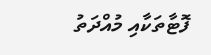ފޮޓާތަކާއި މުއްދަތު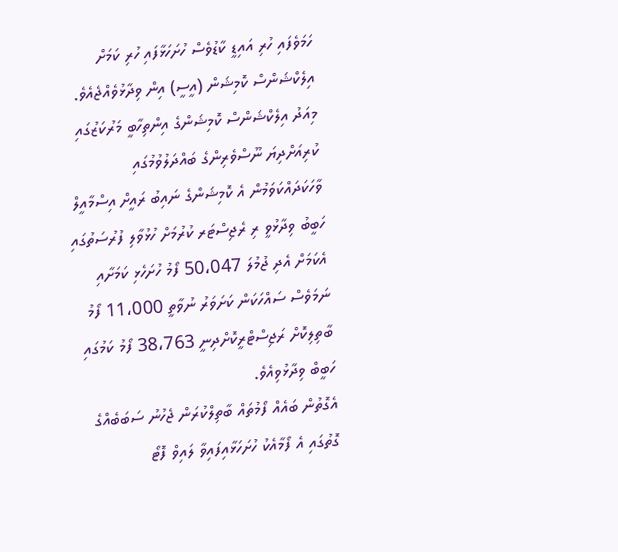ހަމަވެފައި ހުރި އައިޑީ ކާޑުވެސް ހުށަހަޅާފައި ހުރި ކަމަށް އިލެކްޝަންސް ކޮމިޝަން (އީސީ) އިން ވިދާޅުވެއްޖެއެވެ.
މިއަދު އިލެކްޝަންސް ކޮމިޝަންގެ އިންތިހާބީ މަރުކަޒުގައި ކުރިއަށްދިޔަ ނޫސްވެރިންގެ ބައްދަލުވުމުގައި ވާހަކަދައްކަވަމުން އެ ކޮމިޝަންގެ ނައިބު ރައީށް އިސްމާއީލް ހަބީބު ވިދާޅުވީ ރި ރެޖިސްޓަރ ކުރުމަށް ހުޅުވާލި ފުރުސަތުގައި އެކަމަށް އެދި ޖުމުލަ 50،047 ފޯމު ހުށަހެޅި ކަމަށާއި ނަމަވެސް ސައްހަކަން ކަށަވަރު ނުވާތީ 11،000 ފޯމު ބާތިލިކޮށް ރަޖިސްޓްރީކޮށްދިނީ 38،763 ފޯމު ކަމުގައި ހަބީބް ވިދާޅުވިއެވެ.
އެގޮތުން ބައެއް ފޯމުތައް ބާތިލްކުރަން ޖެހުނު ސަބަބެއްގެ ގޮތުގައި އެ ފޯމާއެކު ހުށަހަޅާއިފައިވާ ލައިވް ފޮޓޯ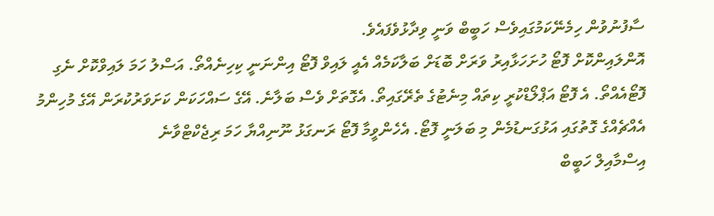ސާފުނުވުން ހިމެނޭކަމުގައިވެސް ހަބީބް ވަނީ ވިދާޅުވެފައެވެ.
އޮންލައިންކޮށް ފޮޓޯ ހުށަހަޅާއިރު ވަރަށް ބޮޑަށް ބަލާކަމެއް އެއީ ލައިވް ފޮޓޯ އިންނަނީ ކިހިނެއްތޯ. އަސްލު ހަމަ ލައިވްކޮށް ނެގި ފޮޓޯއެއްތޯ. އެ ފޮޓޯ އަޕްލޯޑްކުރީ ކިތައް މިނެޓުގެ ތެރޭގައިތޯ. އެގޮތަށް ވެސް ބަލާނެ. އޭގެ ސައްހަކަން ކަށަވަރުކުރަން އޭގެ މުހިންމު އެއްޗެއްގެ ގޮތުގައި އަޅުގަނޑުމެން މި ބަލަނީ ފޮޓޯ. އެހެންވީމާ ފޮޓޯ ރަނގަޅު ނޫނިއްޔާ ހަމަ ރިޖެކްޓްވާނެ
އިސްމާއިލް ހަބީބް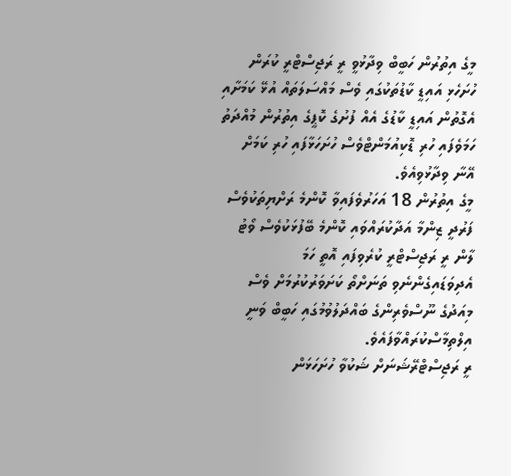މީގެ އިތުރުން ހަބީބް ވިދާޅުވީ ރީ ރަޖިސްޓްރީ ކުރަން ހުށަހެޅި އައިޑީ ކާޑުތަކުގައި ވެސް މައްސަލަތައް އުޅޭ ކަމަށާއި އެގޮތުން އައިޑީ ކާޑުގެ އެއް ފުށުގެ ކޮޕީގެ އިތުރުން މުއްދަތު ހަމަވެފައި ހުރި ޑޮކިއުމަންޓްވެސް ހުށަހަޅާފައި ހުރި ކަމަށް އޭނާ ވިދާޅުވިއެވެ.
މީގެ އިތުރުން 18 އަހަރުވެފައިވާ ކޮންމެ ރަށްޔިތަކުވެސް ފަރުދީ ޒިންމާ އަދާކުރައްވައި ކޮންމެ ބޭފުޅަކުވެސް ވޯޓު ލާން ރީ ރަޖިސްޓްރީ ކުރެވިފައި އޮތީ ހަމަ އެދިވަޑައިގެންނެވި ތަނަށްތޯ ކަށަވަރުކުރުމަށް ވެސް މިއަދުގެ ނޫސްވެރިންގެ ބައްދަލުވުމުގައި ހަބީބް ވަނީ އިލްތިމާސްކުރައްވާފައެވެ.
ރީ ރަޖިސްޓްރޭޝަނަށް ޝަކުވާ ހުށަހަޅަން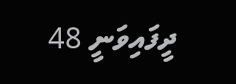ދީފައިވަނީ 48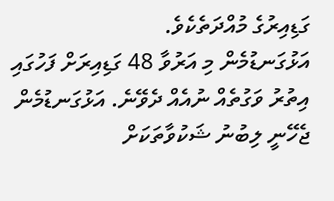ގަޑިއިރުގެ މުއްދަތެކެވެ.
އަޅުގަނޑުމެން މި އަރުވާ 48 ގަޑިއިރަށް ފަހުގައި އިތުރު ވަގުތެއް ނުއެއް ދެވޭނެ. އަޅުގަނޑުމެން ޖެހޭނީ ލިބުނު ޝަކުވާތަކަށް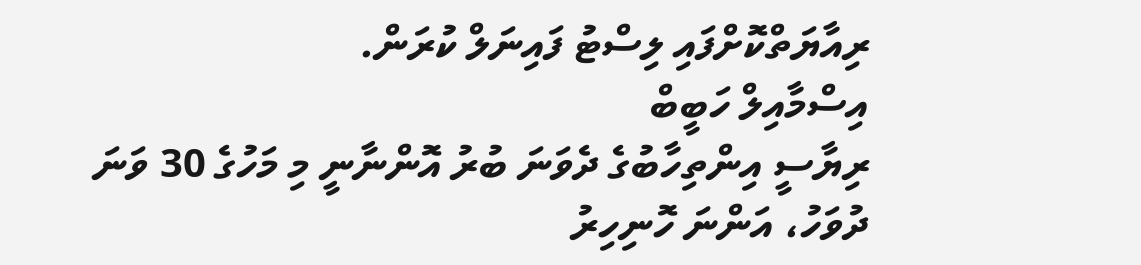ރިއާޔަތްކޮށްފައި ލިސްޓު ފައިނަލް ކުރަން.
އިސްމާއިލް ހަބީބް
ރިޔާސީ އިންތިހާބުގެ ދެވަނަ ބުރު އޮންނާނީ މި މަހުގެ 30 ވަނަ ދުވަހު، އަންނަ ހޮނިހިރު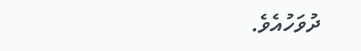ދުވަހުއެވެ.